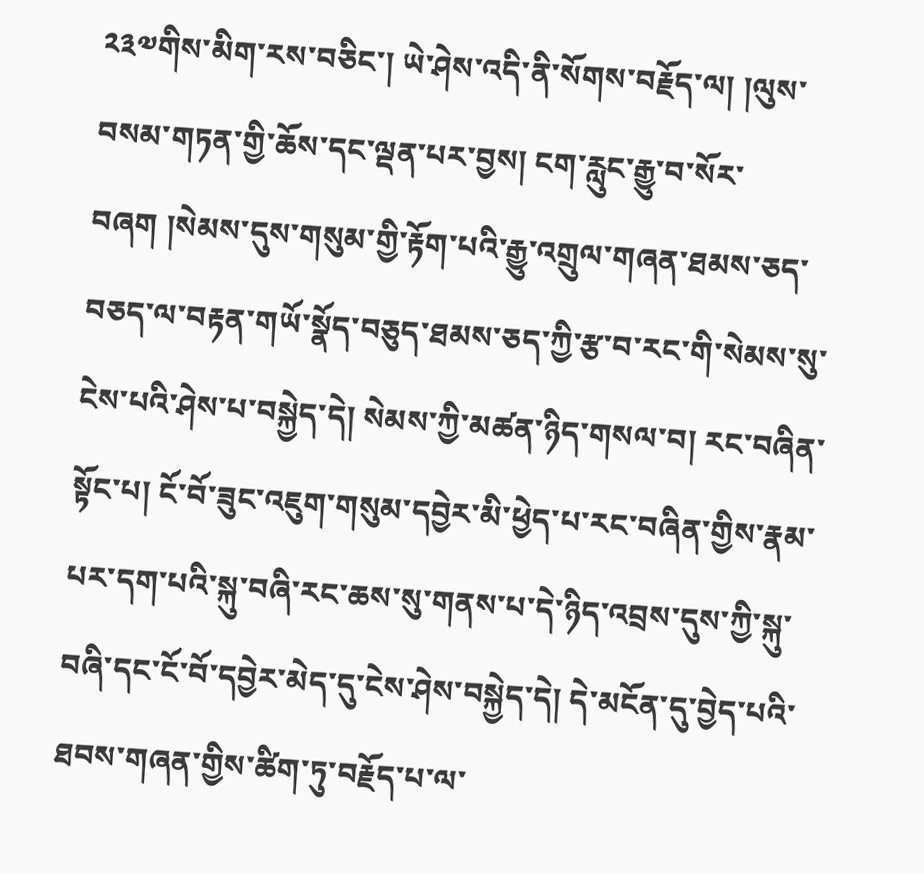༢༣༧གིས་མིག་རས་བཅིང་། ཡེ་ཤེས་འདི་ནི་སོགས་བརྗོད་ལ། །ལུས་བསམ་གཏན་གྱི་ཆོས་དང་ལྡན་པར་བྱས། ངག་རླུང་རྒྱུ་བ་སོར་བཞག །སེམས་དུས་གསུམ་གྱི་རྟོག་པའི་རྒྱུ་འགྲུལ་གཞན་ཐམས་ཅད་བཅད་ལ་བརྟན་གཡོ་སྣོད་བཅུད་ཐམས་ཅད་ཀྱི་རྩ་བ་རང་གི་སེམས་སུ་ངེས་པའི་ཤེས་པ་བསྐྱེད་དེ། སེམས་ཀྱི་མཚན་ཉིད་གསལ་བ། རང་བཞིན་སྟོང་པ། ངོ་བོ་ཟུང་འཇུག་གསུམ་དབྱེར་མི་ཕྱེད་པ་རང་བཞིན་གྱིས་རྣམ་པར་དག་པའི་སྐུ་བཞི་རང་ཆས་སུ་གནས་པ་དེ་ཉིད་འབྲས་དུས་ཀྱི་སྐུ་བཞི་དང་ངོ་བོ་དབྱེར་མེད་དུ་ངེས་ཤེས་བསྐྱེད་དེ། དེ་མངོན་དུ་བྱེད་པའི་ཐབས་གཞན་གྱིས་ཚིག་ཏུ་བརྗོད་པ་ལ་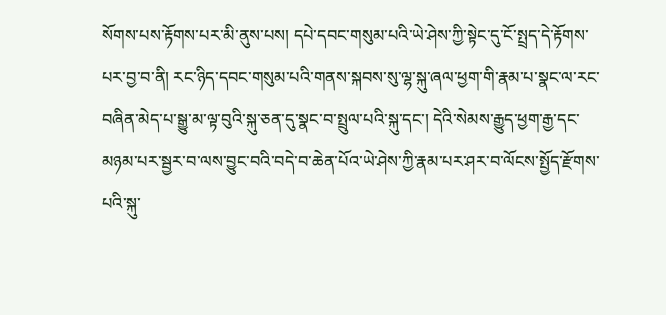སོགས་པས་རྟོགས་པར་མི་ནུས་པས། དཔེ་དབང་གསུམ་པའི་ཡེ་ཤེས་ཀྱི་སྟེང་དུ་ངོ་སྤྲད་དེ་རྟོགས་པར་བྱ་བ་ནི། རང་ཉིད་དབང་གསུམ་པའི་གནས་སྐབས་སུ་ལྷ་སྐུ་ཞལ་ཕྱག་གི་རྣམ་པ་སྣང་ལ་རང་བཞིན་མེད་པ་སྒྱུ་མ་ལྟ་བུའི་སྐུ་ཅན་དུ་སྣང་བ་སྤྲུལ་པའི་སྐུ་དང་། དེའི་སེམས་རྒྱུད་ཕྱག་རྒྱ་དང་མཉམ་པར་སྦྱར་བ་ལས་བྱུང་བའི་བདེ་བ་ཆེན་པོའ་ཡེ་ཤེས་ཀྱི་རྣམ་པར་ཤར་བ་ལོངས་སྤྱོད་རྫོགས་པའི་སྐུ་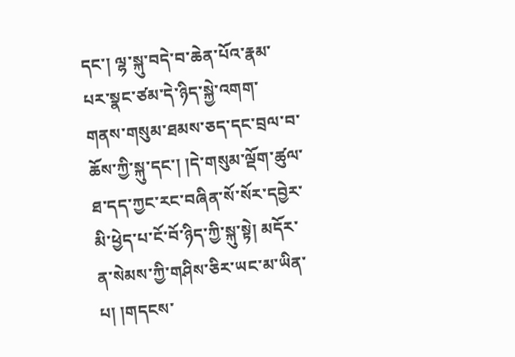དང་། ལྷ་སྐུ་བདེ་བ་ཆེན་པོའ་རྣམ་པར་སྣང་ཙམ་དེ་ཉིད་སྐྱེ་འགག་གནས་གསུམ་ཐམས་ཅད་དང་བྲལ་བ་ཆོས་ཀྱི་སྐུ་དང་། །དེ་གསུམ་ལྡོག་ཚུལ་ཐ་དད་ཀྱང་རང་བཞིན་སོ་སོར་དབྱེར་མི་ཕྱེད་པ་ངོ་བོ་ཉིད་ཀྱི་སྐུ་སྟེ། མདོར་ན་སེམས་ཀྱི་གཤིས་ཅིར་ཡང་མ་ཡིན་པ། །གདངས་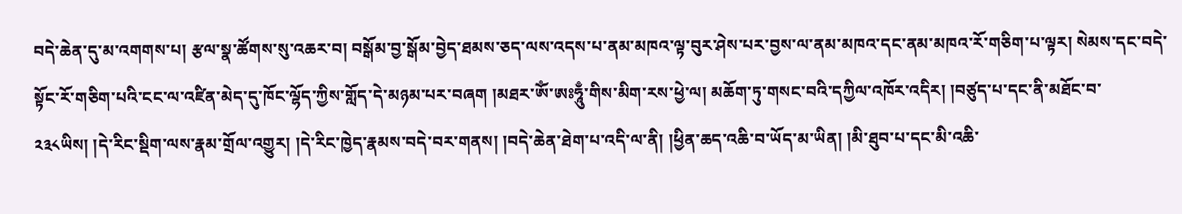བདེ་ཆེན་དུ་མ་འགགས་པ། རྩལ་སྣ་ཚོགས་སུ་འཆར་བ། བསྒོམ་བྱ་སྒོམ་བྱེད་ཐམས་ཅད་ལས་འདས་པ་ནམ་མཁའ་ལྟ་བུར་ཤེས་པར་བྱས་ལ་ནམ་མཁའ་དང་ནམ་མཁའ་རོ་གཅིག་པ་ལྟར། སེམས་དང་བདེ་སྟོང་རོ་གཅིག་པའི་ངང་ལ་འཛིན་མེད་དུ་ཁོང་ལྷོད་ཀྱིས་གློད་དེ་མཉམ་པར་བཞག །མཐར་ༀ་ཨཿཧཱུྃ་གིས་མིག་རས་ཕྱེ་ལ། མཆོག་ཏུ་གསང་བའི་དཀྱིལ་འཁོར་འདིར། །བཙུད་པ་དང་ནི་མཐོང་བ་
༢༣༨ཡིས། །དེ་རིང་སྡིག་ལས་རྣམ་གྲོལ་འགྱུར། །དེ་རིང་ཁྱེད་རྣམས་བདེ་བར་གནས། །བདེ་ཆེན་ཐེག་པ་འདི་ལ་ནི། །ཕྱིན་ཆད་འཆི་བ་ཡོད་མ་ཡིན། །མི་ཐུབ་པ་དང་མི་འཆི་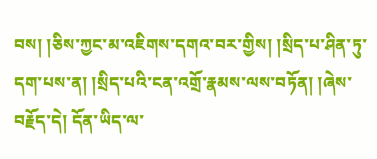བས། །ཅིས་ཀྱང་མ་འཇིགས་དགའ་བར་གྱིས། །སྲིད་པ་ཤིན་ཏུ་དག་པས་ན། །སྲིད་པའི་ངན་འགྲོ་རྣམས་ལས་བཏོན། །ཞེས་བརྗོད་དེ། དོན་ཡིད་ལ་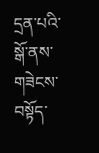དྲན་པའི་སྒོ་ནས་གཟེངས་བསྟོད་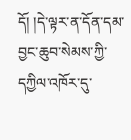དོ། །དེ་ལྟར་ན་དོན་དམ་བྱང་ཆུབ་སེམས་ཀྱི་དཀྱིལ་འཁོར་དུ་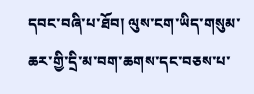དབང་བཞི་པ་ཐོབ། ལུས་ངག་ཡིད་གསུམ་ཆར་གྱི་དྲི་མ་བག་ཆགས་དང་བཅས་པ་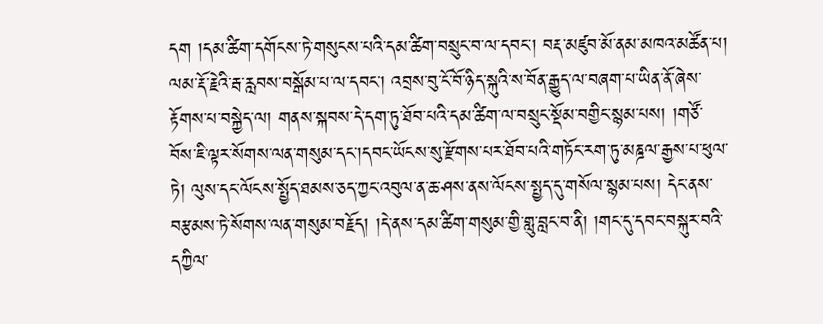དག །དམ་ཚིག་དགོངས་ཏེ་གསུངས་པའི་དམ་ཚིག་བསྲུང་བ་ལ་དབང་། བརྡ་མཛུབ་མོ་ནམ་མཁའ་མཚོན་པ། ལམ་རྡོ་རྗེའི་རྦ་རླབས་བསྒོམ་པ་ལ་དབང་། འབྲས་བུ་ངོ་བོ་ཉིད་སྐུའི་ས་བོན་རྒྱུད་ལ་བཞག་པ་ཡིན་ནོ་ཞེས་རྟོགས་པ་བསྐྱེད་ལ། གནས་སྐབས་དེ་དག་ཏུ་ཐོབ་པའི་དམ་ཚིག་ལ་བསྲུང་སྡོམ་བགྱིང་སྙམ་པས། །གཙོ་བོས་ཇི་ལྟར་སོགས་ལན་གསུམ་དང་།དབང་ཡོངས་སུ་རྫོགས་པར་ཐོབ་པའི་གཏོང་རག་ཏུ་མཎྜལ་རྒྱས་པ་ཕུལ་ཏེ། ལུས་དང་ལོངས་སྤྱོད་ཐམས་ཅད་ཀྱང་འབུལ་ན་ཆ་ཤས་ནས་ལོངས་སྤྱད་དུ་གསོལ་སྙམ་པས། དེང་ནས་བརྩམས་ཏེ་སོགས་ལན་གསུམ་བརྗོད། །དེ་ནས་དམ་ཚིག་གསུམ་གྱི་གླུ་བླང་བ་ནི། །གང་དུ་དབང་བསྐུར་བའི་དཀྱིལ་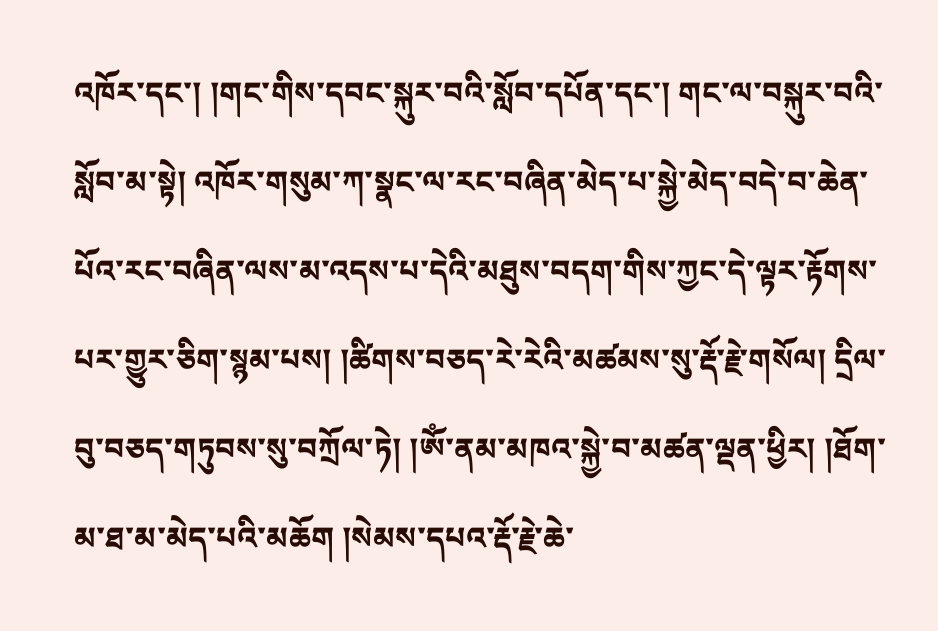འཁོར་དང་། །གང་གིས་དབང་སྐུར་བའི་སློབ་དཔོན་དང་། གང་ལ་བསྐུར་བའི་སློབ་མ་སྟེ། འཁོར་གསུམ་ཀ་སྣང་ལ་རང་བཞིན་མེད་པ་སྐྱེ་མེད་བདེ་བ་ཆེན་པོའ་རང་བཞིན་ལས་མ་འདས་པ་དེའི་མཐུས་བདག་གིས་ཀྱང་དེ་ལྟར་རྟོགས་པར་གྱུར་ཅིག་སྙམ་པས། །ཚིགས་བཅད་རེ་རེའི་མཚམས་སུ་རྡོ་རྗེ་གསོལ། དྲིལ་བུ་བཅད་གཏུབས་སུ་བཀྲོལ་ཏེ། །ༀ་ནམ་མཁའ་སྐྱེ་བ་མཚན་ལྡན་ཕྱིར། །ཐོག་མ་ཐ་མ་མེད་པའི་མཆོག །སེམས་དཔའ་རྡོ་རྗེ་ཆེ་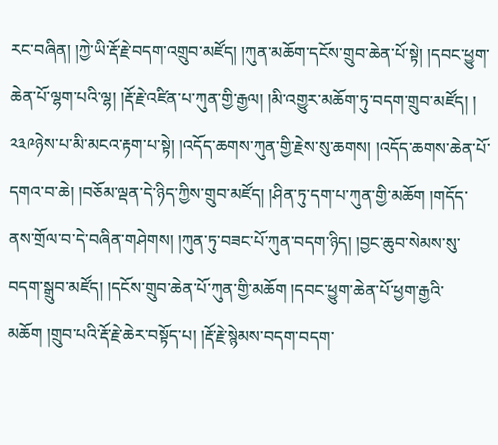རང་བཞིན། །ཀྱེ་ཡི་རྡོ་རྗེ་བདག་འགྲུབ་མཛོད། །ཀུན་མཆོག་དངོས་གྲུབ་ཆེན་པོ་སྟེ། །དབང་ཕྱུག་ཆེན་པོ་ལྷག་པའི་ལྷ། །རྡོ་རྗེ་འཛིན་པ་ཀུན་གྱི་རྒྱལ། །མི་འགྱུར་མཆོག་ཏུ་བདག་གྲུབ་མཛོད། །
༢༣༩ཉེས་པ་མི་མངའ་རྟག་པ་སྟེ། །འདོད་ཆགས་ཀུན་གྱི་རྗེས་སུ་ཆགས། །འདོད་ཆགས་ཆེན་པོ་དགའ་བ་ཆེ། །བཅོམ་ལྡན་དེ་ཉིད་ཀྱིས་གྲུབ་མཛོད། །ཤིན་ཏུ་དག་པ་ཀུན་གྱི་མཆོག །གདོད་ནས་གྲོལ་བ་དེ་བཞིན་གཤེགས། །ཀུན་ཏུ་བཟང་པོ་ཀུན་བདག་ཉིད། །བྱང་ཆུབ་སེམས་སུ་བདག་སྒྲུབ་མཛོད། །དངོས་གྲུབ་ཆེན་པོ་ཀུན་གྱི་མཆོག །དབང་ཕྱུག་ཆེན་པོ་ཕྱག་རྒྱའི་མཆོག །གྲུབ་པའི་རྡོ་རྗེ་ཆེར་བསྟོད་པ། །རྡོ་རྗེ་སྙེམས་བདག་བདག་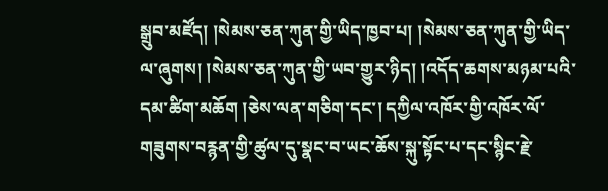སྒྲུབ་མཛོད། །སེམས་ཅན་ཀུན་གྱི་ཡིད་ཁྱབ་པ། །སེམས་ཅན་ཀུན་གྱི་ཡིད་ལ་ཞུགས། །སེམས་ཅན་ཀུན་གྱི་ཡབ་གྱུར་ཉིད། །འདོད་ཆགས་མཉམ་པའི་དམ་ཚིག་མཆོག །ཅེས་ལན་གཅིག་དང་། དཀྱིལ་འཁོར་གྱི་འཁོར་ལོ་གཟུགས་བརྙན་གྱི་ཚུལ་དུ་སྣང་བ་ཡང་ཆོས་སྐུ་སྟོང་པ་དང་སྙིང་རྗེ་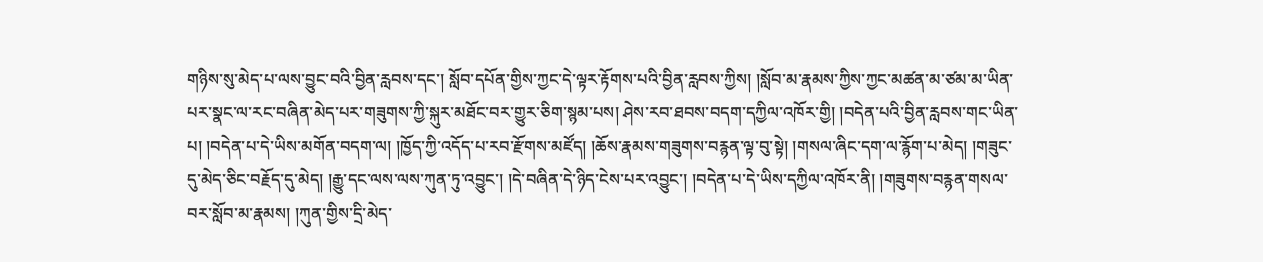གཉིས་སུ་མེད་པ་ལས་བྱུང་བའི་བྱིན་རླབས་དང་། སློབ་དཔོན་གྱིས་ཀྱང་དེ་ལྟར་རྟོགས་པའི་བྱིན་རླབས་ཀྱིས། །སློབ་མ་རྣམས་ཀྱིས་ཀྱང་མཚན་མ་ཙམ་མ་ཡིན་པར་སྣང་ལ་རང་བཞིན་མེད་པར་གཟུགས་ཀྱི་སྐུར་མཐོང་བར་གྱུར་ཅིག་སྙམ་པས། ཤེས་རབ་ཐབས་བདག་དཀྱིལ་འཁོར་གྱི། །བདེན་པའི་བྱིན་རླབས་གང་ཡིན་པ། །བདེན་པ་དེ་ཡིས་མགོན་བདག་ལ། །ཁྱོད་ཀྱི་འདོད་པ་རབ་རྫོགས་མཛོད། །ཆོས་རྣམས་གཟུགས་བརྙན་ལྟ་བུ་སྟེ། །གསལ་ཞིང་དག་ལ་རྙོག་པ་མེད། །གཟུང་དུ་མེད་ཅིང་བརྗོད་དུ་མེད། །རྒྱུ་དང་ལས་ལས་ཀུན་ཏུ་འབྱུང་། །དེ་བཞིན་དེ་ཉིད་ངེས་པར་འབྱུང་། །བདེན་པ་དེ་ཡིས་དཀྱིལ་འཁོར་ནི། །གཟུགས་བརྙན་གསལ་བར་སློབ་མ་རྣམས། །ཀུན་གྱིས་དྲི་མེད་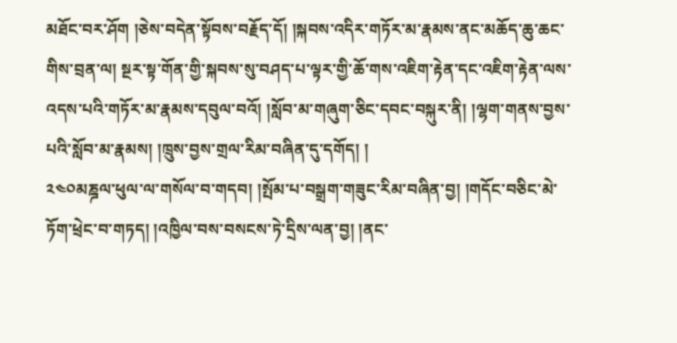མཐོང་བར་ཤོག །ཅེས་བདེན་སྟོབས་བརྗོད་དོ། །སྐབས་འདིར་གཏོར་མ་རྣམས་ནང་མཆོད་ཆུ་ཆང་གིས་བྲན་ལ། སྔར་སྟ་གོན་གྱི་སྐབས་སུ་བཤད་པ་ལྟར་གྱི་ཆོ་གས་འཇིག་རྟེན་དང་འཇིག་རྟེན་ལས་འདས་པའི་གཏོར་མ་རྣམས་དབུལ་བའོ། །སློབ་མ་གཞུག་ཅིང་དབང་བསྐུར་ནི། །ལྷག་གནས་བྱས་པའི་སློབ་མ་རྣམས། །ཁྲུས་བྱས་གྲལ་རིམ་བཞིན་དུ་དགོད། །
༢༤༠མཎྜལ་ཕུལ་ལ་གསོལ་བ་གདབ། །སྤོམ་པ་བསྒྲག་གཟུང་རིམ་བཞིན་བྱ། །གདོང་བཅིང་མེ་ཏོག་ཕྲེང་བ་གཏད། །འཁྱིལ་བས་བསངས་ཏེ་དྲིས་ལན་བྱ། །ནང་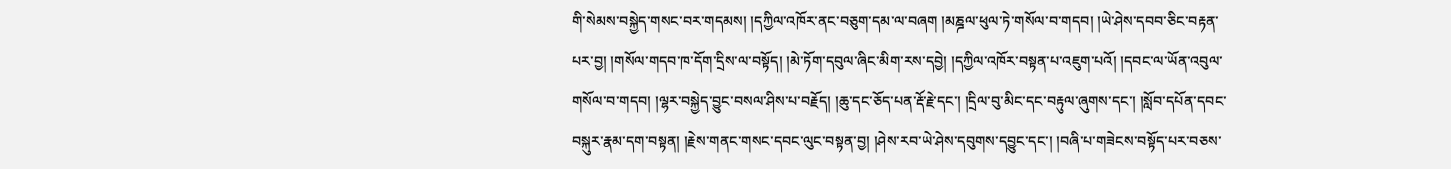གི་སེམས་བསྐྱེད་གསང་བར་གདམས། །དཀྱིལ་འཁོར་ནང་བཅུག་དམ་ལ་བཞག །མཎྜལ་ཕུལ་ཏེ་གསོལ་བ་གདབ། །ཡེ་ཤེས་དབབ་ཅིང་བརྟན་པར་བྱ། །གསོལ་གདབ་ཁ་དོག་དྲིས་ལ་བསྟོད། །མེ་ཏོག་དབུལ་ཞིང་མིག་རས་དབྱེ། །དཀྱིལ་འཁོར་བསྟན་པ་འཇུག་པའོ། །དབང་ལ་ཡོན་འབུལ་གསོལ་བ་གདབ། །ལྷར་བསྐྱེད་བྱུང་བསལ་ཤིས་པ་བརྗོད། །ཆུ་དང་ཅོད་པན་རྡོ་རྗེ་དང་། །དྲིལ་བུ་མིང་དང་བརྟུལ་ཞུགས་དང་། །སློབ་དཔོན་དབང་བསྐུར་རྣམ་དག་བསྟན། །རྗེས་གནང་གསང་དབང་ལུང་བསྟན་བྱ། །ཤེས་རབ་ཡེ་ཤེས་དབུགས་དབྱུང་དང་། །བཞི་པ་གཟེངས་བསྟོད་པར་བཅས་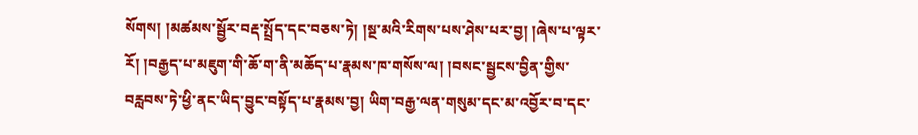སོགས། །མཚམས་སྦྱོར་བརྡ་སྤྲོད་དང་བཅས་ཏེ། །སྔ་མའི་རིགས་པས་ཤེས་པར་བྱ། །ཞེས་པ་ལྟར་རོ། །བརྒྱད་པ་མཇུག་གི་ཆོ་ག་ནི་མཆོད་པ་རྣམས་ཁ་གསོས་ལ། །བསང་སྦྱངས་བྱིན་གྱིས་བརླབས་ཏེ་ཕྱི་ནང་ཡིད་བྱུང་བསྟོད་པ་རྣམས་བྱ། ཡིག་བརྒྱ་ལན་གསུམ་དང་མ་འབྱོར་བ་དང་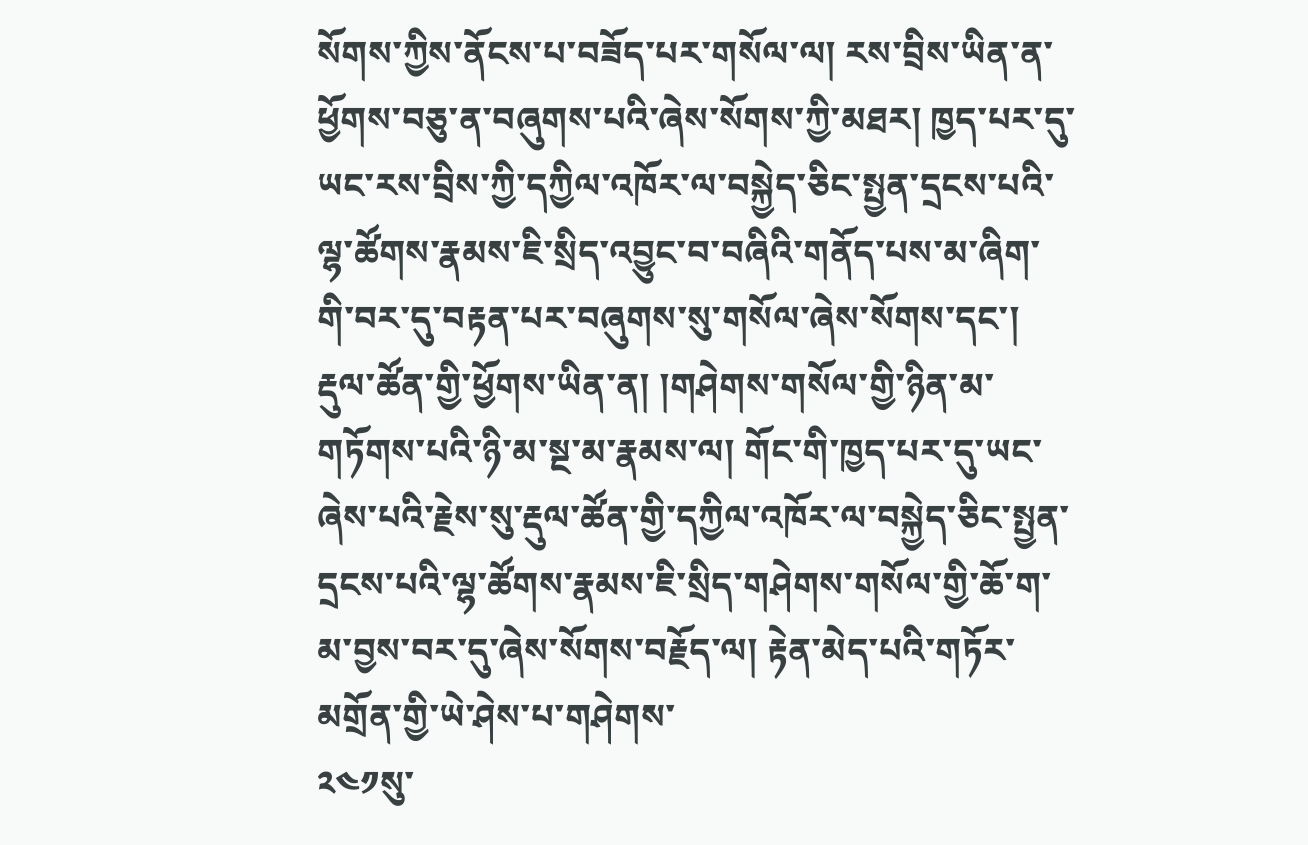སོགས་ཀྱིས་ནོངས་པ་བཟོད་པར་གསོལ་ལ། རས་བྲིས་ཡིན་ན་ཕྱོགས་བཅུ་ན་བཞུགས་པའི་ཞེས་སོགས་ཀྱི་མཐར། ཁྱད་པར་དུ་ཡང་རས་བྲིས་ཀྱི་དཀྱིལ་འཁོར་ལ་བསྐྱེད་ཅིང་སྤྱན་དྲངས་པའི་ལྷ་ཚོགས་རྣམས་ཇི་སྲིད་འབྱུང་བ་བཞིའི་གནོད་པས་མ་ཞིག་གི་བར་དུ་བརྟན་པར་བཞུགས་སུ་གསོལ་ཞེས་སོགས་དང་། རྡུལ་ཚོན་གྱི་ཕྱོགས་ཡིན་ན། །གཤེགས་གསོལ་གྱི་ཉིན་མ་གཏོགས་པའི་ཉི་མ་སྔ་མ་རྣམས་ལ། གོང་གི་ཁྱད་པར་དུ་ཡང་ཞེས་པའི་རྗེས་སུ་རྡུལ་ཚོན་གྱི་དཀྱིལ་འཁོར་ལ་བསྐྱེད་ཅིང་སྤྱན་དྲངས་པའི་ལྷ་ཚོགས་རྣམས་ཇི་སྲིད་གཤེགས་གསོལ་གྱི་ཆོ་ག་མ་བྱས་བར་དུ་ཞེས་སོགས་བརྗོད་ལ། རྟེན་མེད་པའི་གཏོར་མགྲོན་གྱི་ཡེ་ཤེས་པ་གཤེགས་
༢༤༡སུ་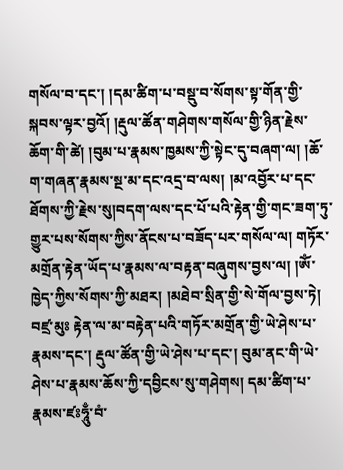གསོལ་བ་དང་། །དམ་ཚིག་པ་བསྡུ་བ་སོགས་སྟ་གོན་གྱི་སྐབས་ལྟར་བྱའོ། །རྡུལ་ཚོན་གཤེགས་གསོལ་གྱི་ཉིན་རྗེས་ཆོག་གི་ཚེ། །བུམ་པ་རྣམས་ཁྱམས་ཀྱི་སྟེང་དུ་བཞག་ལ། །ཆོ་ག་གཞན་རྣམས་སྔ་མ་དང་འདྲ་བ་ལས། །མ་འབྱོར་པ་དང་ཐོགས་ཀྱི་རྗེས་སུ།བདག་ལས་དང་པོ་པའི་རྟེན་གྱི་གང་ཟག་ཏུ་གྱུར་པས་སོགས་ཀྱིས་ནོངས་པ་བཟོད་པར་གསོལ་ལ། གཏོར་མགྲོན་རྟེན་ཡོད་པ་རྣམས་ལ་བརྟན་བཞུགས་བྱས་ལ། །ༀ་ཁྱེད་ཀྱིས་སོགས་ཀྱི་མཐར། །མཐེབ་སྲིན་གྱི་སེ་གོལ་བྱས་ཏེ། བཛྲ་མུཿ རྟེན་ལ་མ་བརྟེན་པའི་གཏོར་མགྲོན་གྱི་ཡེ་ཤེས་པ་རྣམས་དང་། རྡུལ་ཚོན་གྱི་ཡེ་ཤེས་པ་དང་། བུམ་ནང་གི་ཡེ་ཤེས་པ་རྣམས་ཆོས་ཀྱི་དབྱིངས་སུ་གཤེགས། དམ་ཚིག་པ་རྣམས་ཛཿཧཱུྃ་བཾ་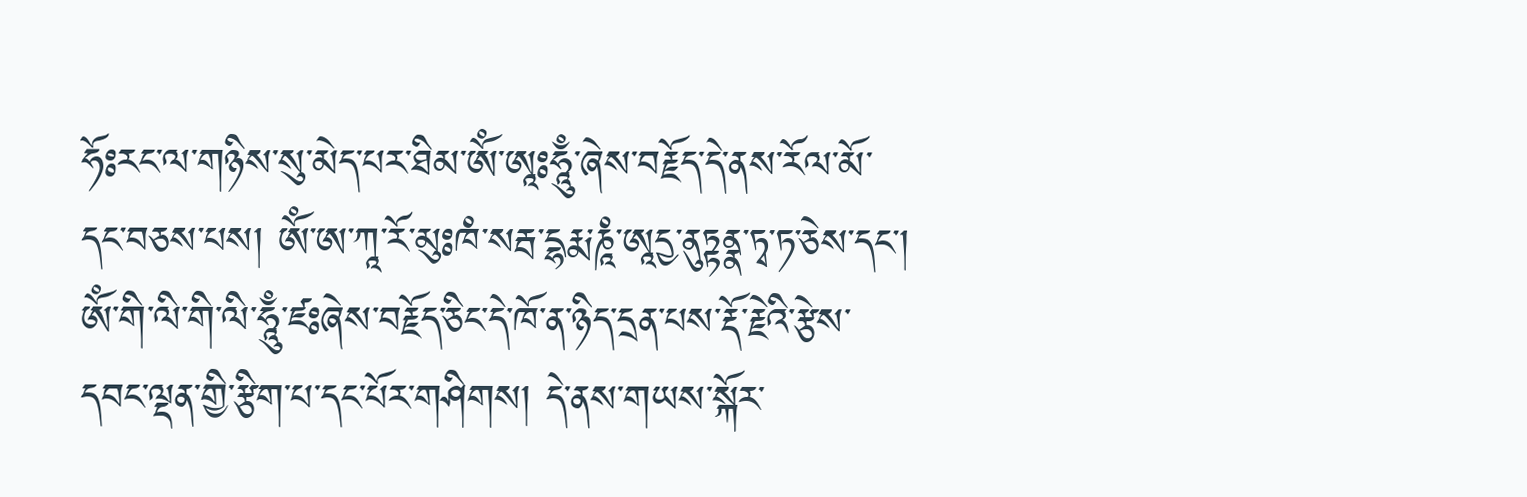ཧོཿརང་ལ་གཉིས་སུ་མེད་པར་ཐིམ་ༀ་ཨཱཿཧཱུྃ་ཞེས་བརྗོད་དེ་ནས་རོལ་མོ་དང་བཅས་པས། ༀ་ཨ་ཀཱ་རོ་མུཿཁཾ་སརྦ་དྷརྨ་ཎཱཾ་ཨཱདྱ་ནུཏྟནྣ་ཏྭ་ཏ་ཅེས་དང་། ༀ་གི་ལི་གི་ལི་ཧཱུྃ་ཛཿཞེས་བརྗོད་ཅིང་དེ་ཁོ་ན་ཉིད་དྲན་པས་རྡོ་རྗེའི་རྩེས་དབང་ལྡན་གྱི་རྩིག་པ་དང་པོར་གཤིགས། དེ་ནས་གཡས་སྐོར་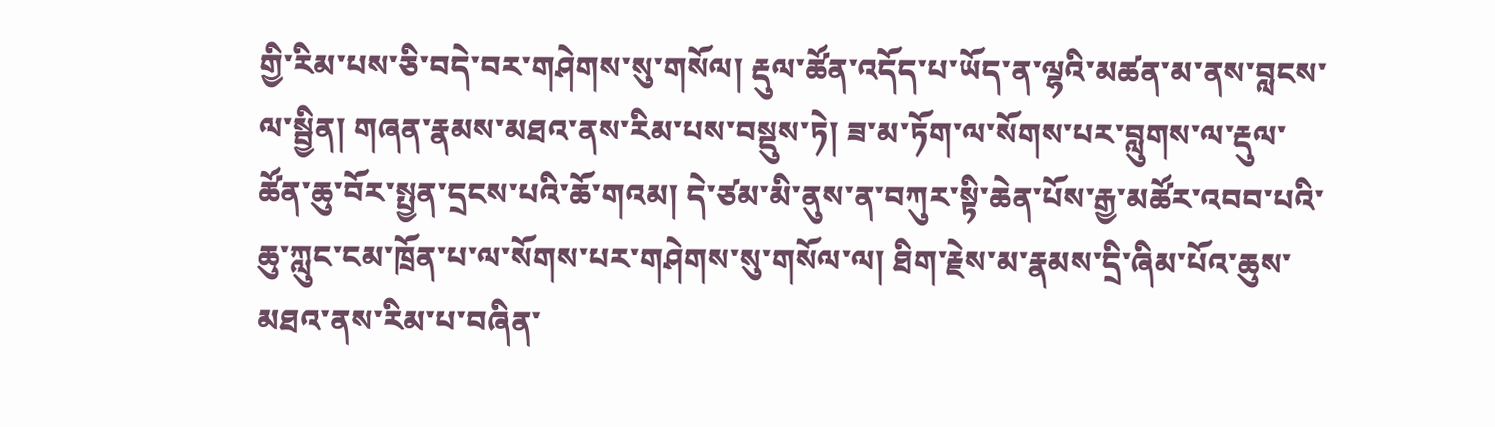གྱི་རིམ་པས་ཅི་བདེ་བར་གཤེགས་སུ་གསོལ། རྡུལ་ཚོན་འདོད་པ་ཡོད་ན་ལྷའི་མཚན་མ་ནས་བླངས་ལ་སྦྱིན། གཞན་རྣམས་མཐའ་ནས་རིམ་པས་བསྡུས་ཏེ། ཟ་མ་ཏོག་ལ་སོགས་པར་བླུགས་ལ་རྡུལ་ཚོན་ཆུ་བོར་སྤྱན་དྲངས་པའི་ཆོ་གའམ། དེ་ཙམ་མི་ནུས་ན་བཀུར་སྟི་ཆེན་པོས་རྒྱ་མཚོར་འབབ་པའི་ཆུ་ཀླུང་ངམ་ཁྲོན་པ་ལ་སོགས་པར་གཤེགས་སུ་གསོལ་ལ། ཐིག་རྗེས་མ་རྣམས་དྲི་ཞིམ་པོའ་ཆུས་མཐའ་ནས་རིམ་པ་བཞིན་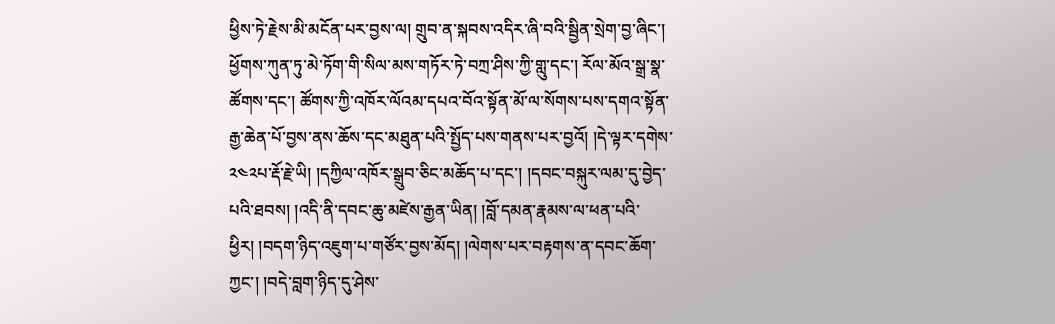ཕྱིས་ཏེ་རྗེས་མི་མངོན་པར་བྱས་ལ། གྲུབ་ན་སྐབས་འདིར་ཞི་བའི་སྦྱིན་སྲེག་བྱ་ཞིང་། ཕྱོགས་ཀུན་ཏུ་མེ་ཏོག་གི་སིལ་མས་གཏོར་ཏེ་བཀྲ་ཤིས་ཀྱི་གླུ་དང་། རོལ་མོའ་སྒྲ་སྣ་ཚོགས་དང་། ཚོགས་ཀྱི་འཁོར་ལོའམ་དཔའ་བོའ་སྟོན་མོ་ལ་སོགས་པས་དགའ་སྟོན་རྒྱ་ཆེན་པོ་བྱས་ནས་ཆོས་དང་མཐུན་པའི་སྤྱོད་པས་གནས་པར་བྱའོ། །དེ་ལྟར་དགེས་
༢༤༢པ་རྡོ་རྗེ་ཡི། །དཀྱིལ་འཁོར་སྒྲུབ་ཅིང་མཆོད་པ་དང་། །དབང་བསྐུར་ལམ་དུ་བྱེད་པའི་ཐབས། །འདི་ནི་དབང་ཆུ་མཛེས་རྒྱན་ཡིན། །བློ་དམན་རྣམས་ལ་ཕན་པའི་ཕྱིར། །བདག་ཉིད་འཇུག་པ་གཙོར་བྱས་མོད། །ལེགས་པར་བརྟགས་ན་དབང་ཆོག་ཀྱང་། །བདེ་བླག་ཉིད་དུ་ཤེས་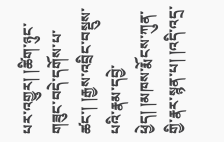པར་འགྱུར། །ཚིག་ཉུང་གཟུང་བདེ་དགོས་པ་ཚང་། །རྒྱས་འབྲིང་བསྡུས་པའི་རྣམ་དབྱེ་ཕྱེད། །མཁས་རྨོངས་ཀུན་གྱི་རྣར་སྙན་པ། །འདི་འདྲ་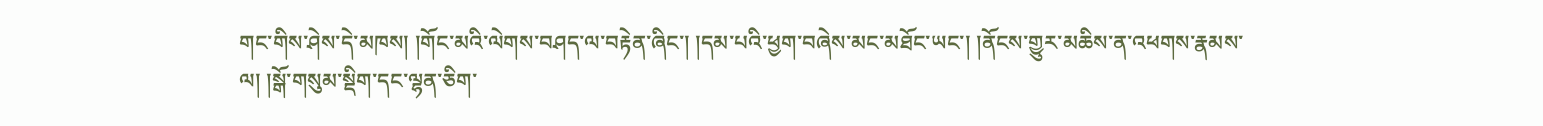གང་གིས་ཤེས་དེ་མཁས། །གོང་མའི་ལེགས་བཤད་ལ་བརྟེན་ཞིང་། །དམ་པའི་ཕྱག་བཞེས་མང་མཐོང་ཡང་། །ནོངས་གྱུར་མཆིས་ན་འཕགས་རྣམས་ལ། །སྒོ་གསུམ་སྡིག་དང་ལྷན་ཅིག་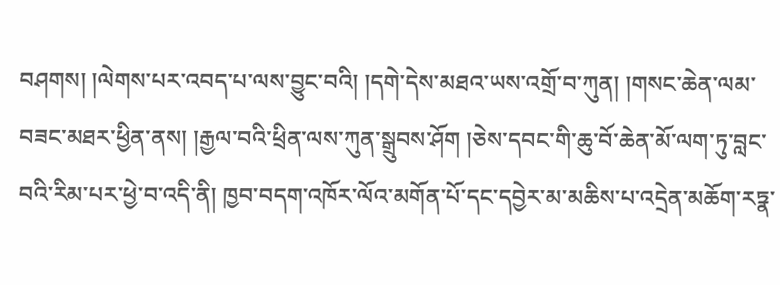བཤགས། །ལེགས་པར་འབད་པ་ལས་བྱུང་བའི། །དགེ་དེས་མཐའ་ཡས་འགྲོ་བ་ཀུན། །གསང་ཆེན་ལམ་བཟང་མཐར་ཕྱིན་ནས། །རྒྱལ་བའི་ཕྲིན་ལས་ཀུན་སྒྲུབས་ཤོག །ཅེས་དབང་གི་ཆུ་བོ་ཆེན་མོ་ལག་ཏུ་བླང་བའི་རིམ་པར་ཕྱེ་བ་འདི་ནི། ཁྱབ་བདག་འཁོར་ལོའ་མགོན་པོ་དང་དབྱེར་མ་མཆིས་པ་འདྲེན་མཆོག་རཏྣ་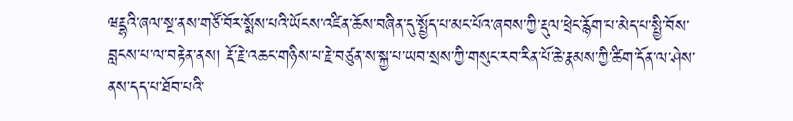ཝརྡྷའི་ཞལ་སྔ་ནས་གཙོ་བོར་སྨོས་པའི་ཡོངས་འཛིན་ཆོས་བཞིན་དུ་སྤྱོད་པ་མང་པོའ་ཞབས་ཀྱི་རྡུལ་ཕྲེང་རྙོག་པ་མེད་པ་སྤྱི་བོས་བླངས་པ་ལ་བརྟེན་ནས། རྡོ་རྗེ་འཆང་གཉིས་པ་རྗེ་བཙུན་ས་སྐྱ་པ་ཡབ་སྲས་ཀྱི་གསུང་རབ་རིན་པོ་ཆེ་རྣམས་ཀྱི་ཚིག་དོན་ལ་ཤེས་ནས་དད་པ་ཐོབ་པའི་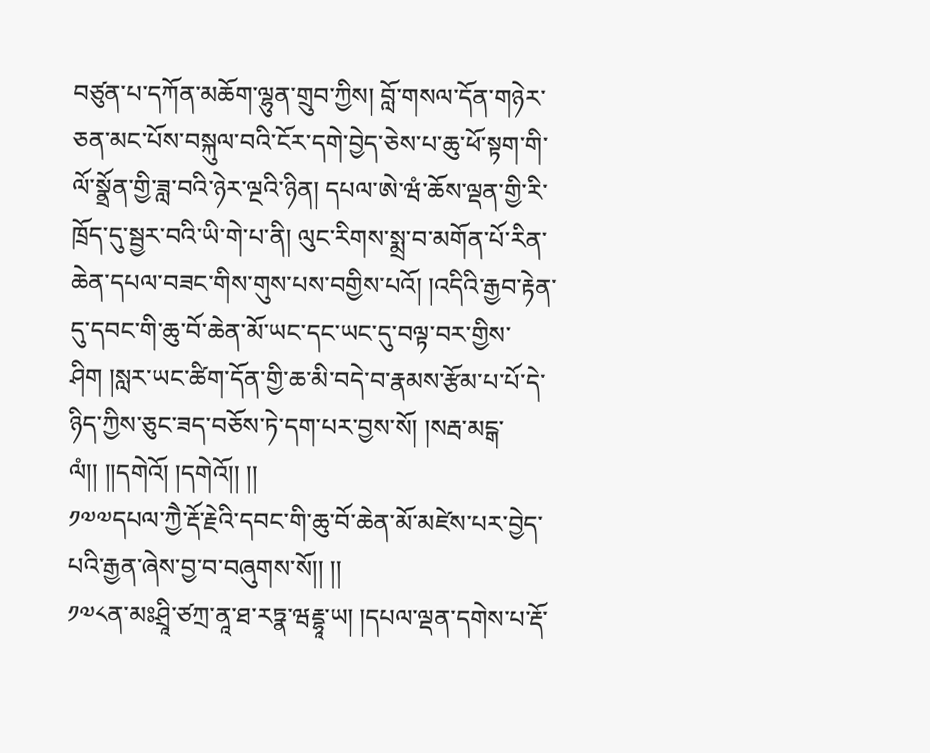བཙུན་པ་དཀོན་མཆོག་ལྷུན་གྲུབ་ཀྱིས། བློ་གསལ་དོན་གཉེར་ཅན་མང་པོས་བསྐུལ་བའི་ངོར་དགེ་བྱེད་ཅེས་པ་ཆུ་ཕོ་སྟག་གི་ལོ་སྣྲོན་གྱི་ཟླ་བའི་ཉེར་ལྔའི་ཉིན། དཔལ་ཨེ་ཝཾ་ཆོས་ལྡན་གྱི་རི་ཁྲོད་དུ་སྦྱར་བའི་ཡི་གེ་པ་ནི། ལུང་རིགས་སྨྲ་བ་མགོན་པོ་རིན་ཆེན་དཔལ་བཟང་གིས་གུས་པས་བགྱིས་པའོ། །འདིའི་རྒྱབ་རྟེན་དུ་དབང་གི་ཆུ་བོ་ཆེན་མོ་ཡང་དང་ཡང་དུ་བལྟ་བར་གྱིས་ཤིག །སླར་ཡང་ཚིག་དོན་གྱི་ཆ་མི་བདེ་བ་རྣམས་རྩོམ་པ་པོ་དེ་ཉིད་ཀྱིས་ཅུང་ཟད་བཅོས་ཏེ་དག་པར་བྱས་སོ། །སརྦ་མངྒ་ལཾ།། །།དགེའོ། །དགེའོ།། །།
༡༧༧དཔལ་ཀྱཻ་རྡོ་རྗེའི་དབང་གི་ཆུ་བོ་ཆེན་མོ་མཛེས་པར་བྱེད་པའི་རྒྱན་ཞེས་བྱ་བ་བཞུགས་སོ།། །།
༡༧༨ན་མཿཤྲཱི་ཙཀྲ་ནཱ་ཐ་རཏྣ་ཝརྡྷཱ་ཡ། །དཔལ་ལྡན་དགེས་པ་རྡོ་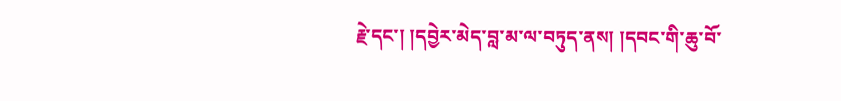རྗེ་དང་། །དབྱེར་མེད་བླ་མ་ལ་བཏུད་ནས། །དབང་གི་ཆུ་བོ་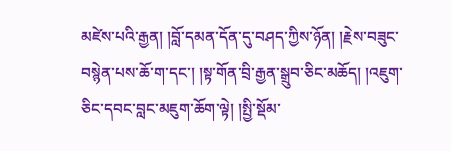མཛེས་པའི་རྒྱན། །བློ་དམན་དོན་དུ་བཤད་ཀྱིས་ཉོན། །རྗེས་བཟུང་བསྙེན་པས་ཆོ་ག་དང་། །སྟ་གོན་བྲི་རྒྱན་སྒྲུབ་ཅིང་མཆོད། །འཇུག་ཅིང་དབང་བླང་མཇུག་ཆོག་ལྟེ། །སྤྱི་སྡོམ་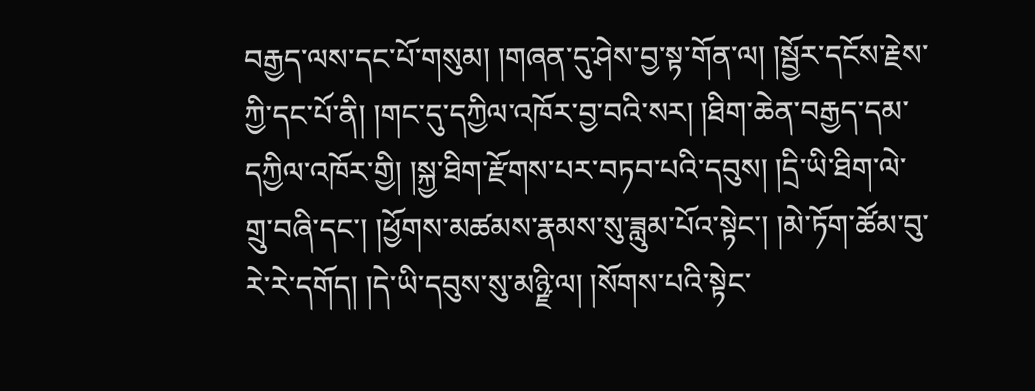བརྒྱད་ལས་དང་པོ་གསུམ། །གཞན་དུ་ཤེས་བྱ་སྟ་གོན་ལ། །སྦྱོར་དངོས་རྗེས་ཀྱི་དང་པོ་ནི། །གང་དུ་དཀྱིལ་འཁོར་བྱ་བའི་སར། །ཐིག་ཆེན་བརྒྱད་དམ་དཀྱིལ་འཁོར་གྱི། །སྐྱ་ཐིག་རྫོགས་པར་བཏབ་པའི་དབུས། །དྲི་ཡི་ཐིག་ལེ་གྲུ་བཞི་དང་། །ཕྱོགས་མཚམས་རྣམས་སུ་ཟླུམ་པོའ་སྟེང་། །མེ་ཏོག་ཚོམ་བུ་རེ་རེ་དགོད། །དེ་ཡི་དབུས་སུ་མཉྫི་ལ། །སོགས་པའི་སྟེང་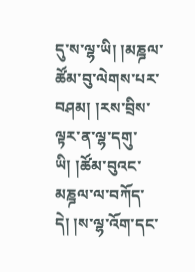དུ་ས་ལྷ་ཡི། །མཎྜལ་ཚོམ་བུ་ལེགས་པར་བཤམ། །རས་བྲིས་ལྟར་ན་ལྷ་དགུ་ཡི། །ཚོམ་བུའང་མཎྜལ་ལ་བཀོད་དེ། །ས་ལྷ་འོག་དང་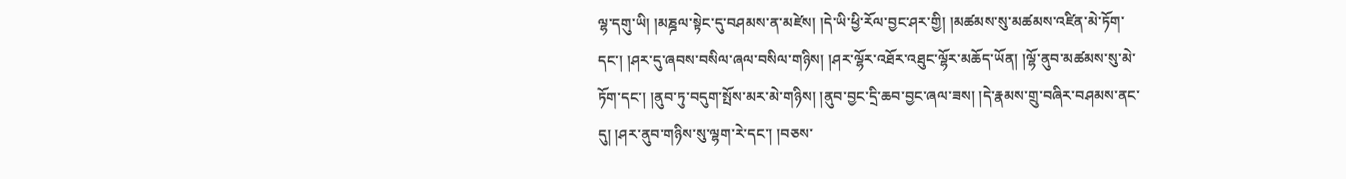ལྷ་དགུ་ཡི། །མཎྜལ་སྟེང་དུ་བཤམས་ན་མཛེས། །དེ་ཡི་ཕྱི་རོལ་བྱང་ཤར་གྱི། །མཚམས་སུ་མཚམས་འཛིན་མེ་ཏོག་དང་། །ཤར་དུ་ཞབས་བསིལ་ཞལ་བསིལ་གཉིས། །ཤར་ལྷོར་འཐོར་འཐུང་ལྷོར་མཆོད་ཡོན། །ལྷོ་ནུབ་མཚམས་སུ་མེ་ཏོག་དང་། །ནུབ་ཏུ་བདུག་སྤོས་མར་མེ་གཉིས། །ནུབ་བྱང་དྲི་ཆབ་བྱང་ཞལ་ཟས། །དེ་རྣམས་གྲུ་བཞིར་བཤམས་ནང་དུ། །ཤར་ནུབ་གཉིས་སུ་ལྷག་རེ་དང་། །བཅས་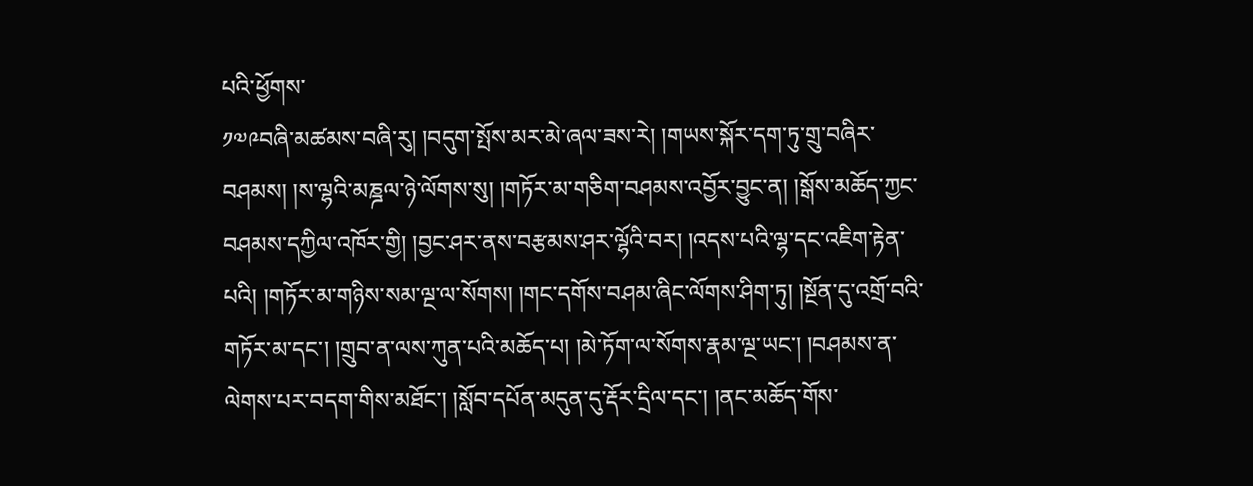པའི་ཕྱོགས་
༡༧༩བཞི་མཚམས་བཞི་རུ། །བདུག་སྤོས་མར་མེ་ཞལ་ཟས་རེ། །གཡས་སྐོར་དག་ཏུ་གྲུ་བཞིར་བཤམས། །ས་ལྷའི་མཎྜལ་ཉེ་ལོགས་སུ། །གཏོར་མ་གཅིག་བཤམས་འབྱོར་བྱུང་ན། །སྒོས་མཆོད་ཀྱང་བཤམས་དཀྱིལ་འཁོར་གྱི། །བྱང་ཤར་ནས་བརྩམས་ཤར་ལྷོའི་བར། །འདས་པའི་ལྷ་དང་འཇིག་རྟེན་པའི། །གཏོར་མ་གཉིས་སམ་ལྔ་ལ་སོགས། །གང་དགོས་བཤམ་ཞིང་ལོགས་ཤིག་ཏུ། །སྔོན་དུ་འགྲོ་བའི་གཏོར་མ་དང་། །གྲུབ་ན་ལས་ཀུན་པའི་མཆོད་པ། །མེ་ཏོག་ལ་སོགས་རྣམ་ལྔ་ཡང་། །བཤམས་ན་ལེགས་པར་བདག་གིས་མཐོང་། །སློབ་དཔོན་མདུན་དུ་རྡོར་དྲིལ་དང་། །ནང་མཆོད་གོས་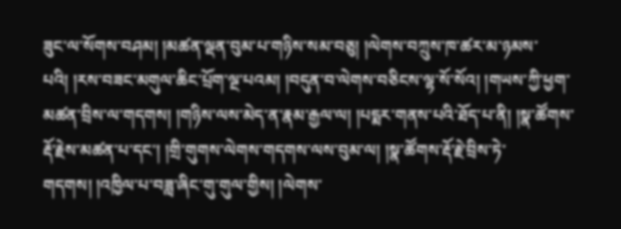ཟུང་ལ་སོགས་བཤམ། །མཚན་ལྡན་བུམ་པ་གཉིས་སམ་བཅུ། །ལེགས་བཀྲུས་ཁ་ཚར་མ་ཉམས་པའི། །རས་བཟང་མགུལ་ཆིང་པྲོག་ལྔ་པའམ། །བདུན་བ་ལེགས་བཅིངས་ལྷ་སོ་སོའ། །གཡས་ཀྱི་ཕྱག་མཚན་བྲིས་ལ་གདགས། །གཉིས་ལས་མེད་ན་རྣམ་རྒྱལ་ལ། །པདྨར་གནས་པའི་ཐོད་པ་ནི། །སྣ་ཚོགས་རྡོ་རྗེས་མཚན་པ་དང་། །གྲི་གུགས་ལེགས་གདགས་ལས་བུམ་ལ། །སྣ་ཚོགས་རྡོ་རྗེ་བྲིས་ཏེ་གདགས། །འཁྱིལ་པ་བཟླ་ཞིང་གུ་གུལ་གྱིས། །ལེགས་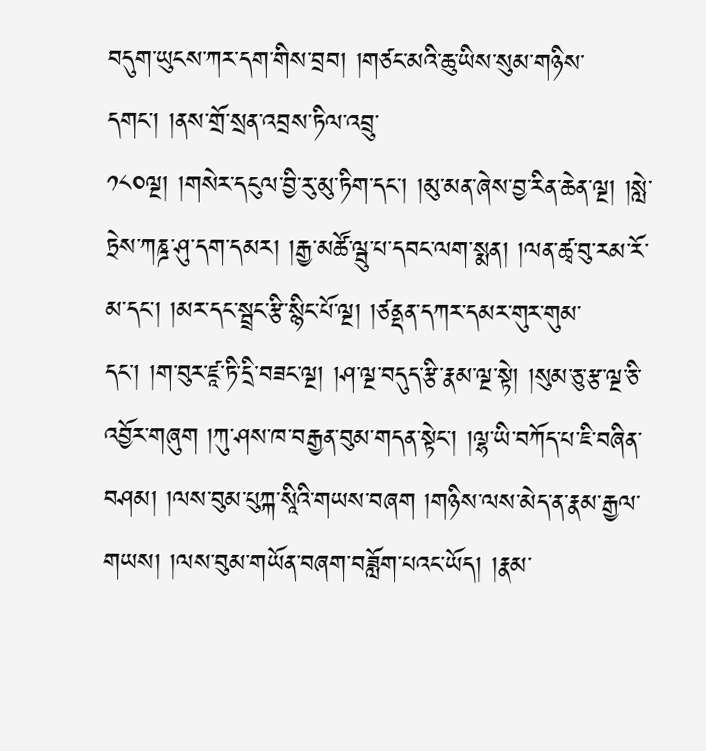བདུག་ཡུངས་ཀར་དག་གིས་བྲབ། །གཙང་མའི་ཆུ་ཡིས་སུམ་གཉིས་དགང་། །ནས་གྲོ་སྲན་འབྲས་ཏིལ་འབྲུ་
༡༨༠ལྔ། །གསེར་དངུལ་བྱི་རུ་མུ་ཏིག་དང་། །མུ་མན་ཞེས་བྱ་རིན་ཆེན་ལྔ། །སླེ་ཏྲེས་ཀཎྜ་ཤུ་དག་དམར། །རྒྱ་མཚོ་ལྦུ་པ་དབང་ལག་སྨན། །ལན་ཚྭ་བུ་རམ་རོ་མ་དང་། །མར་དང་སྦྲང་རྩི་སྙིང་པོ་ལྔ། །ཙནྡན་དཀར་དམར་གུར་གུམ་དང་། །ག་བུར་ཛཱ་ཏི་དྲི་བཟང་ལྔ། །ཤ་ལྔ་བདུད་རྩི་རྣམ་ལྔ་སྟེ། །སུམ་ཅུ་རྩ་ལྔ་ཅི་འབྱོར་གཞུག །ཀུ་ཤས་ཁ་བརྒྱན་བུམ་གདན་སྟེང་། །ལྷ་ཡི་བཀོད་པ་ཇི་བཞིན་བཤམ། །ལས་བུམ་པུཀྐ་སཱིའི་གཡས་བཞག །གཉིས་ལས་མེད་ན་རྣམ་རྒྱལ་གཡས། །ལས་བུམ་གཡོན་བཞག་བཟློག་པའང་ཡོད། །རྣམ་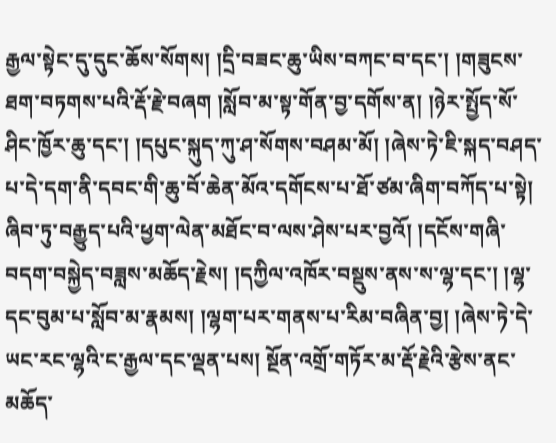རྒྱལ་སྟེང་དུ་དུང་ཆོས་སོགས། །དྲི་བཟང་ཆུ་ཡིས་བཀང་བ་དང་། །གཟུངས་ཐག་བཏགས་པའི་རྡོ་རྗེ་བཞག །སློབ་མ་སྟ་གོན་བྱ་དགོས་ན། །ཉེར་སྤྱོད་སོ་ཤིང་ཁྱོར་ཆུ་དང་། །དཔུང་སྐུད་ཀུ་ཤ་སོགས་བཤམ་མོ། །ཞེས་ཏེ་ཇི་སྐད་བཤད་པ་དེ་དག་ནི་དབང་གི་ཆུ་བོ་ཆེན་མོའ་དགོངས་པ་ཐོ་ཙམ་ཞིག་བཀོད་པ་སྟེ། ཞིབ་ཏུ་བརྒྱུད་པའི་ཕྱག་ལེན་མཐོང་བ་ལས་ཤེས་པར་བྱའོ། །དངོས་གཞི་བདག་བསྐྱེད་བཟླས་མཆོད་རྗེས། །དཀྱིལ་འཁོར་བསྡུས་ནས་ས་ལྷ་དང་། །ལྷ་དང་བུམ་པ་སློབ་མ་རྣམས། །ལྷག་པར་གནས་པ་རིམ་བཞིན་བྱ། །ཞེས་ཏེ་དེ་ཡང་རང་ལྷའི་ང་རྒྱལ་དང་ལྡན་པས། སྔོན་འགྲོ་གཏོར་མ་རྡོ་རྗེའི་རྩེས་ནང་མཆོད་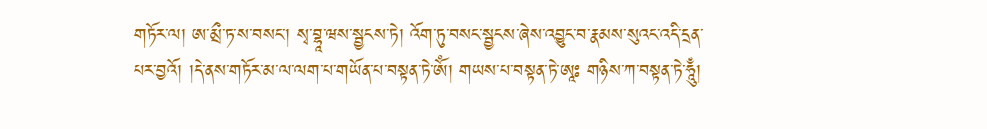གཏོར་ལ། ཨ་མྲྀ་ཏ་ས་བསང་། སྭ་བྷཱ་ཝས་སྦྱངས་ཏེ། འོག་ཏུ་བསང་སྦྱངས་ཞེས་འབྱུང་བ་རྣམས་སུའང་འདི་དྲན་པར་བྱའོ། །དེ་ནས་གཏོར་མ་ལ་ལག་པ་གཡོན་པ་བསྟན་ཏེ་ༀ། གཡས་པ་བསྟན་ཏེ་ཨཱཿ གཉིས་ཀ་བསྟན་ཏེ་ཧཱུྃ།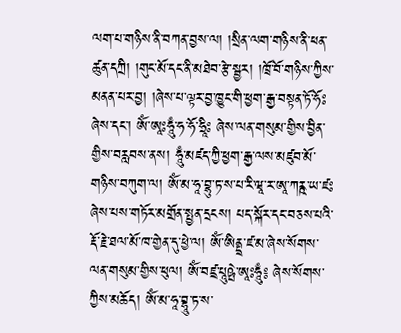ལག་པ་གཉིས་ནི་བཀན་བྱས་ལ། །སྲིན་ལག་གཉིས་ནི་ཕན་ཚུན་དཀྲི། །གུང་མོ་དང་ནི་མཐེབ་རྩེ་སྦྱར། །ཁྲོ་བོ་གཉིས་ཀྱིས་མནན་པར་བྱ། །ཞེས་པ་ལྟར་བྱ་ཁྱུང་གི་ཕྱག་རྒྱ་བསྟན་ཏོ་ཧོཿ ཞེས་དང་། ༀ་ཨཱཿཧཱུྃ་ཧ་ཧོ་ཧྲཱིཿ ཞེས་ལན་གསུམ་གྱིས་བྱིན་གྱིས་བརླབས་ནས། ཧཱུྃ་མཛད་ཀྱི་ཕྱག་རྒྱ་ལས་མཛུབ་མོ་གཉིས་བཀུག་ལ། ༀ་མ་ཧཱ་བྷུ་ཏ་ས་པ་རི་ཝཱ་ར་ཨཱ་ཀརྵ་ཡ་ཛཿ ཞེས་པས་གཏོར་མགྲོན་སྤྱན་དྲངས། པད་སྐོར་དང་བཅས་པའི་རྡོ་རྗེ་ཐལ་མོ་ཁ་གྱེན་དུ་ཕྱེ་ལ། ༀ་ཨིནྡྲ་ཛ་མ་ཞེས་སོགས་ལན་གསུམ་གྱིས་ཕུལ། ༀ་བཛྲ་པཱུཥྤེ་ཨཱཿཧཱུྃ༔ ཞེས་སོགས་ཀྱིས་མཆོད། ༀ་མ་ཧཱ་བྷཱུ་ཏ་ས་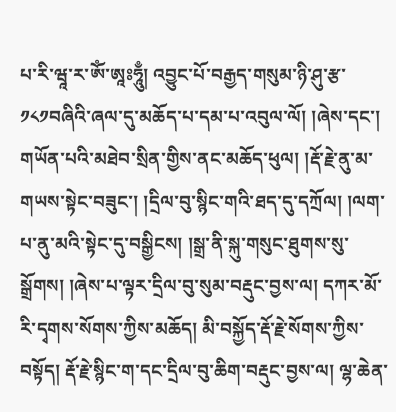པ་རི་ཝཱ་ར་ༀ་ཨཱཿཧཱུྃ། འབྱུང་པོ་བརྒྱད་གསུམ་ཉི་ཤུ་རྩ་
༡༨༡བཞིའི་ཞལ་དུ་མཆོད་པ་དམ་པ་འབུལ་ལོ། །ཞེས་དང་། གཡོན་པའི་མཐེབ་སྲིན་གྱིས་ནང་མཆོད་ཕུལ། །རྡོ་རྗེ་ནུ་མ་གཡས་སྟེང་བཟུང་། །དྲིལ་བུ་སྙིང་གའི་ཐད་དུ་དཀྲོལ། །ལག་པ་ནུ་མའི་སྟེང་དུ་བསྒྱིངས། །སྒྲ་ནི་སྐུ་གསུང་ཐུགས་སུ་སྒྲོགས། །ཞེས་པ་ལྟར་དྲིལ་བུ་སུམ་བརྡུང་བྱས་ལ། དཀར་མོ་རི་དྭགས་སོགས་ཀྱིས་མཆོད། མི་བསྐྱོད་རྡོ་རྗེ་སོགས་ཀྱིས་བསྟོད། རྡོ་རྗེ་སྙིང་ག་དང་དྲིལ་བུ་ཆིག་བརྡུང་བྱས་ལ། ལྷ་ཆེན་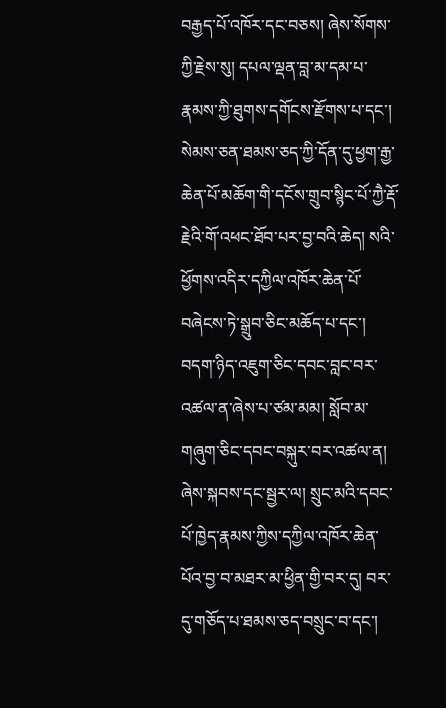བརྒྱད་པོ་འཁོར་དང་བཅས། ཞེས་སོགས་ཀྱི་རྗེས་སུ། དཔལ་ལྡན་བླ་མ་དམ་པ་རྣམས་ཀྱི་ཐུགས་དགོངས་རྫོགས་པ་དང་། སེམས་ཅན་ཐམས་ཅད་ཀྱི་དོན་དུ་ཕྱག་རྒྱ་ཆེན་པོ་མཆོག་གི་དངོས་གྲུབ་སྙིང་པོ་ཀྱཻ་རྡོ་རྗེའི་གོ་འཕང་ཐོབ་པར་བྱ་བའི་ཆེད། སའི་ཕྱོགས་འདིར་དཀྱིལ་འཁོར་ཆེན་པོ་བཞེངས་ཏེ་སྒྲུབ་ཅིང་མཆོད་པ་དང་། བདག་ཉིད་འཇུག་ཅིང་དབང་བླང་བར་འཚལ་ན་ཞེས་པ་ཙམ་མམ། སློབ་མ་གཞུག་ཅིང་དབང་བསྐུར་བར་འཚལ་ན། ཞེས་སྐབས་དང་སྦྱར་ལ། སྲུང་མའི་དབང་པོ་ཁྱེད་རྣམས་ཀྱིས་དཀྱིལ་འཁོར་ཆེན་པོའ་བྱ་བ་མཐར་མ་ཕྱིན་གྱི་བར་དུ། བར་དུ་གཅོད་པ་ཐམས་ཅད་བསྲུང་བ་དང་།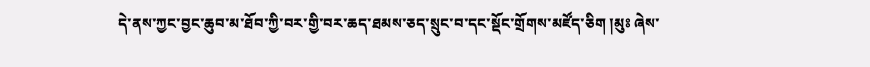དེ་ནས་ཀྱང་བྱང་ཆུབ་མ་ཐོབ་ཀྱི་བར་གྱི་བར་ཆད་ཐམས་ཅད་སྲུང་བ་དང་སྡོང་གྲོགས་མཛོད་ཅིག །མུཿ ཞེས་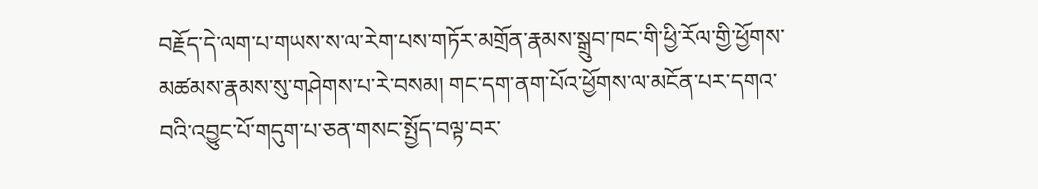བརྗོད་དེ་ལག་པ་གཡས་ས་ལ་རེག་པས་གཏོར་མགྲོན་རྣམས་སྒྲུབ་ཁང་གི་ཕྱི་རོལ་གྱི་ཕྱོགས་མཚམས་རྣམས་སུ་གཤེགས་པ་རེ་བསམ། གང་དག་ནག་པོའ་ཕྱོགས་ལ་མངོན་པར་དགའ་བའི་འབྱུང་པོ་གདུག་པ་ཅན་གསང་སྤྱོད་བལྟ་བར་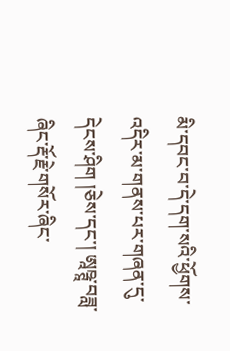མི་དབང་བ་དེ་དག་སའི་ཕྱོགས་འདིར་མ་གནས་པར་གཞན་དུ་དེངས་ཤིག །ཅེས་དང་། ཨཱཥྚཱ་བཟླ་ཞིང་རྡོ་རྗེ་གསོར་ཞིང་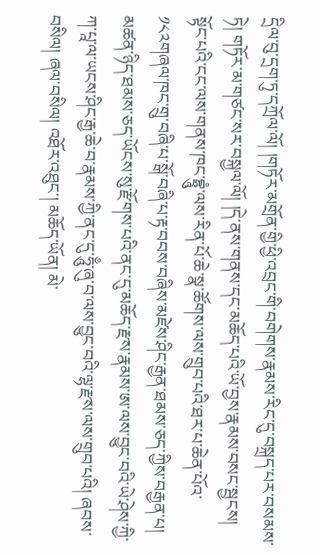དྲིལ་བུ་དྲག་ཏུ་དཀྲོལ་ལོ། །གཏོར་མགྲོན་གྱི་ཕྱི་འབྲང་གི་བགེགས་རྣམས་རིང་དུ་བསྐྲད་པར་བསམས་ཏེ། གཏོར་མ་གཙང་སར་བསྐྱལ་ལོ། །དེ་ནས་གནས་དང་མཆོད་པའི་ཡོ་བྱས་རྣམས་བསང་སྦྱངས། སྟོང་པའི་ངང་ལས་གནས་ཁང་བྷྲཱུཾ་ལས་རིན་པོ་ཆེ་སྣ་ཚོགས་ལས་གྲུབ་པའི་ཐར་པ་ཆེན་པོའ་
༡༨༢གཞལ་ཁང་གྲུ་བཞི་པ་སྒོ་བཞི་པ་རྟ་བབས་བཞིས་མཛེས་ཤིང་རྒྱན་ཐམས་ཅད་ཀྱིས་བརྒྱན་པ། མཚན་ཉིད་ཐམས་ཅད་ཡོངས་སུ་རྫོགས་པའི་ནང་དུ་མཆོད་རྫས་རྣམས་ཨ་ལས་བྱུང་བའི་ཡེ་ཤེས་ཀྱི་ཀ་པཱ་ལ་ཡངས་ཤིང་རྒྱ་ཆེ་བ་རྣམས་ཀྱི་ནང་དུ་ཧཱུྃ་ཞུ་བ་ལས་བྱུང་བའི་ལྷ་རྫས་ལས་གྲུབ་པའི། ཞབས་བསིལ། ཞལ་བསིལ། འཐོར་འཐུང་། མཆོད་ཡོན། མེ་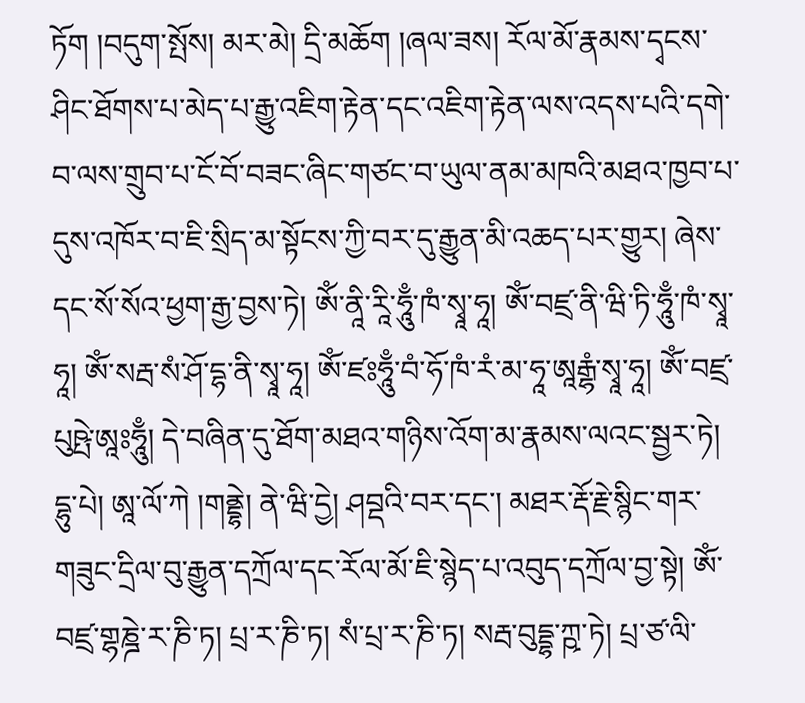ཏོག །བདུག་སྤོས། མར་མེ། དྲི་མཆོག །ཞལ་ཟས། རོལ་མོ་རྣམས་དྭངས་ཤིང་ཐོགས་པ་མེད་པ་རྒྱུ་འཇིག་རྟེན་དང་འཇིག་རྟེན་ལས་འདས་པའི་དགེ་བ་ལས་གྲུབ་པ་ངོ་བོ་བཟང་ཞིང་གཙང་བ་ཡུལ་ནམ་མཁའི་མཐའ་ཁྱབ་པ་དུས་འཁོར་བ་ཇི་སྲིད་མ་སྟོངས་ཀྱི་བར་དུ་རྒྱུན་མི་འཆད་པར་གྱུར། ཞེས་དང་སོ་སོའ་ཕྱག་རྒྱ་བྱས་ཏེ། ༀ་ནཱི་རཱི་ཧཱུྃ་ཁཾ་སྭཱ་ཧཱ། ༀ་བཛྲ་ནི་ཝི་ཏི་ཧཱུྃ་ཁཾ་སྭཱ་ཧཱ། ༀ་སརྦ་སཾ་ཤོ་དྷ་ནི་སྭཱ་ཧཱ། ༀ་ཛཿཧཱུྃ་བཾ་ཧོ་ཁཾ་རཾ་མ་ཧཱ་ཨཱརྒྷཾ་སྭཱ་ཧཱ། ༀ་བཛྲ་པུཥྤེ་ཨཱཿཧཱུྃ། དེ་བཞིན་དུ་ཐོག་མཐའ་གཉིས་འོག་མ་རྣམས་ལའང་སྦྱར་ཏེ། དྷུ་པེ། ཨཱ་ལོ་ཀེ །གནྡྷེ། ནེ་ཝི་དྱེ། ཤབྡའི་བར་དང་། མཐར་རྡོ་རྗེ་སྙིང་གར་གཟུང་དྲིལ་བུ་རྒྱུན་དཀྲོལ་དང་རོལ་མོ་ཇི་སྙེད་པ་འབུད་དཀྲོལ་བྱ་སྟེ། ༀ་བཛྲ་གྷཎྜེ་ར་ཎི་ཏ། པྲ་ར་ཎི་ཏ། སཾ་པྲ་ར་ཎི་ཏ། སརྦ་བུདྡྷ་ཀྵ་ཏེ། པྲ་ཙ་ལི་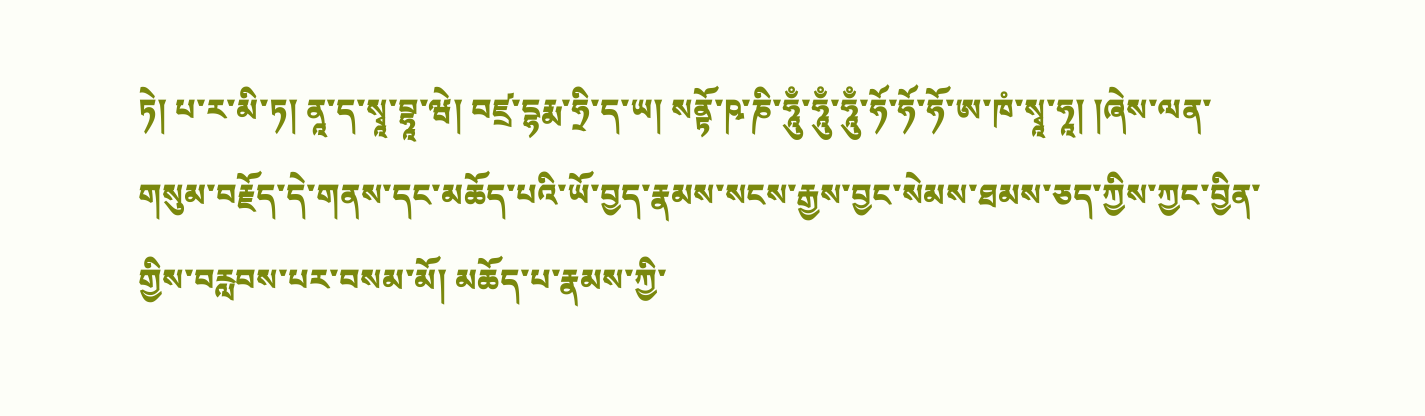ཏེ། པ་ར་མི་ཏ། ནཱ་ད་སྭཱ་བྷཱ་ཝེ། བཛྲ་དྷརྨ་ཧྲི་ད་ཡ། སནྟོ་ཥ་ཎི་ཧཱུྃ་ཧཱུྃ་ཧཱུྃ་ཧོ་ཧོ་ཧོ་ཨ་ཁཾ་སྭཱ་ཧཱ། །ཞེས་ལན་གསུམ་བརྗོད་དེ་གནས་དང་མཆོད་པའི་ཡོ་བྱད་རྣམས་སངས་རྒྱས་བྱང་སེམས་ཐམས་ཅད་ཀྱིས་ཀྱང་བྱིན་གྱིས་བརླབས་པར་བསམ་མོ། མཆོད་པ་རྣམས་ཀྱི་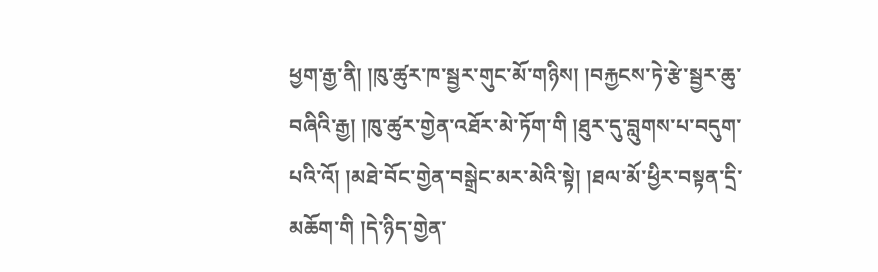ཕྱག་རྒྱ་ནི། །ཁུ་ཚུར་ཁ་སྦྱར་གུང་མོ་གཉིས། །བརྐྱངས་ཏེ་རྩེ་སྦྱར་ཆུ་བཞིའི་རྒྱ། །ཁུ་ཚུར་གྱེན་འཐོར་མེ་ཏོག་གི །ཐུར་དུ་བླུགས་པ་བདུག་པའི་འོ། །མཐེ་བོང་གྱེན་བསྒྲེང་མར་མེའི་སྟེ། །ཐལ་མོ་ཕྱིར་བསྟན་དྲི་མཆོག་གི །དེ་ཉིད་གྱེན་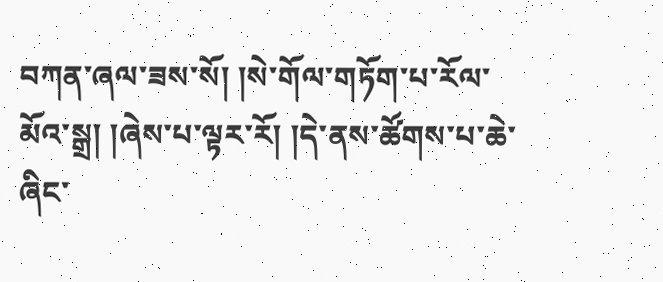བཀན་ཞལ་ཟས་སོ། །སེ་གོལ་གཏོག་པ་རོལ་མོའ་སྒྲ། །ཞེས་པ་ལྟར་རོ། །དེ་ནས་ཚོགས་པ་ཆེ་ཞིང་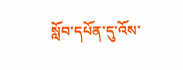སློབ་དཔོན་དུ་འོས་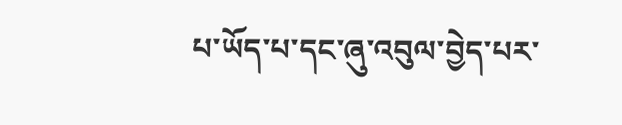པ་ཡོད་པ་དང་ཞུ་འབུལ་བྱེད་པར་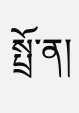སྤྲོ་ན།